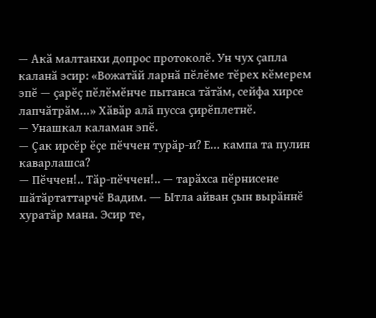— Акӑ малтанхи допрос протоколӗ. Ун чух ҫапла каланӑ эсир: «Вожатӑй ларнӑ пӗлӗме тӗрех кӗмерем эпӗ — ҫарӗҫ пӗлӗмӗнче пытанса тӑтӑм, сейфа хирсе лапчӑтрӑм…» Хӑвӑр алӑ пусса ҫирӗплетнӗ.
— Унашкал каламан эпӗ.
— Ҫак ирсӗр ӗҫе пӗччен турӑр-и? Е… кампа та пулин каварлашса?
— Пӗччен!.. Тӑр-пӗччен!.. — тарӑхса пӗрнисене шӑтӑртаттарчӗ Вадим. ― Ытла айван ҫын вырӑннӗ хуратӑр мана. Эсир те,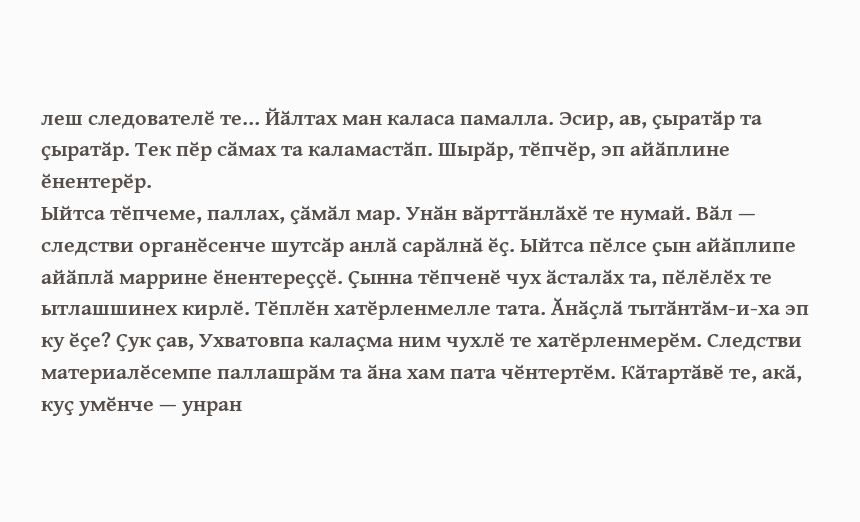леш следователӗ те… Йӑлтах ман каласа памалла. Эсир, ав, ҫыратӑр та ҫыратӑр. Тек пӗр сӑмах та каламастӑп. Шырӑр, тӗпчӗр, эп айӑплине ӗнентерӗр.
Ыйтса тӗпчеме, паллах, ҫӑмӑл мар. Унӑн вӑрттӑнлӑхӗ те нумай. Вӑл — следстви органӗсенче шутсӑр анлӑ сарӑлнӑ ӗҫ. Ыйтса пӗлсе ҫын айӑплипе айӑплӑ маррине ӗнентереҫҫӗ. Ҫынна тӗпченӗ чух ӑсталӑх та, пӗлӗлӗх те ытлашшинех кирлӗ. Тӗплӗн хатӗрленмелле тата. Ӑнӑҫлӑ тытӑнтӑм-и-ха эп ку ӗҫе? Ҫук ҫав, Ухватовпа калаҫма ним чухлӗ те хатӗрленмерӗм. Следстви материалӗсемпе паллашрӑм та ӑна хам пата чӗнтертӗм. Кӑтартӑвӗ те, акӑ, куҫ умӗнче — унран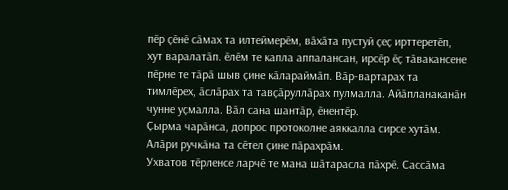пӗр ҫӗнӗ сӑмах та илтеймерӗм, вӑхӑта пустуй ҫеҫ ирттеретӗп, хут варалатӑп. ӗлӗм те капла аппалансан, ирсӗр ӗҫ тӑвакансене пӗрне те тӑрӑ шыв ҫине кӑлараймӑп. Вӑр-вартарах та тимлӗрех, ӑслӑрах та тавҫӑруллӑрах пулмалла. Айӑпланаканӑн чунне уҫмалла. Вӑл сана шантӑр, ӗнентӗр.
Ҫырма чарӑнса, допрос протоколне аяккалла сирсе хутӑм. Алӑри ручкӑна та сӗтел ҫине пӑрахрӑм.
Ухватов тӗрленсе ларчӗ те мана шӑтарасла пӑхрӗ. Сассӑма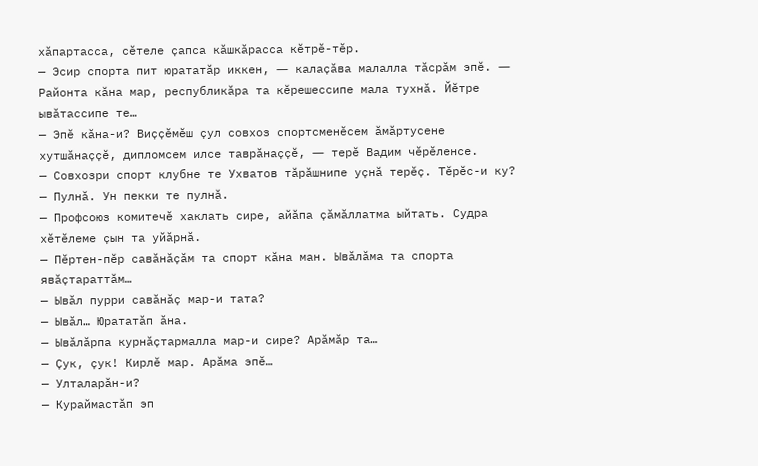хӑпартасса, сӗтеле ҫапса кӑшкӑрасса кӗтрӗ-тӗр.
— Эсир спорта пит юрататӑр иккен, ― калаҫӑва малалла тӑсрӑм эпӗ. ― Районта кӑна мар, республикӑра та кӗрешессипе мала тухнӑ. Йӗтре ывӑтассипе те…
— Эпӗ кӑна-и? Виҫҫӗмӗш ҫул совхоз спортсменӗсем ӑмӑртусене хутшӑнаҫҫӗ, дипломсем илсе таврӑнаҫҫӗ, ― терӗ Вадим чӗрӗленсе.
— Совхозри спорт клубне те Ухватов тӑрӑшнипе уҫнӑ терӗҫ. Тӗрӗс-и ку?
— Пулнӑ. Ун пекки те пулнӑ.
— Профсоюз комитечӗ хаклать сире, айӑпа ҫӑмӑллатма ыйтать. Судра хӗтӗлеме ҫын та уйӑрнӑ.
— Пӗртен-пӗр савӑнӑҫӑм та спорт кӑна ман. Ывӑлӑма та спорта явӑҫтараттӑм…
— Ывӑл пурри савӑнӑҫ мар-и тата?
— Ывӑл… Юрататӑп ӑна.
— Ывӑлӑрпа курнӑҫтармалла мар-и сире? Арӑмӑр та…
— Ҫук, ҫук! Кирлӗ мар. Арӑма эпӗ…
— Улталарӑн-и?
— Кураймастӑп эп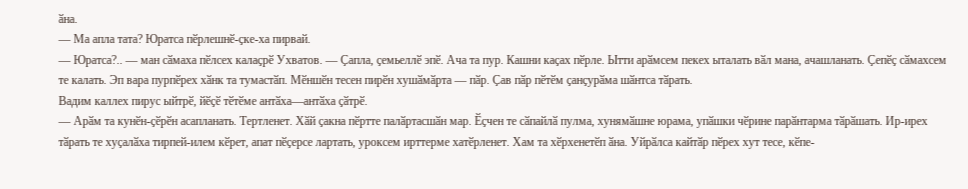ӑна.
— Ма апла тата? Юратса пӗрлешнӗ-ҫке-ха пирвай.
— Юратса?.. — ман сӑмаха пӗлсех калаҫрӗ Ухватов. ― Ҫапла, ҫемьеллӗ эпӗ. Ача та пур. Кашни каҫах пӗрле. Ытти арӑмсем пекех ыталать вӑл мана, ачашланать. Ҫепӗҫ сӑмахсем те калать. Эп вара пурпӗрех хӑнк та тумастӑп. Мӗншӗн тесен пирӗн хушӑмӑрта — пӑр. Ҫав пӑр пӗтӗм ҫанҫурӑма шӑнтса тӑрать.
Вадим каллех пирус ыйтрӗ, йӗҫӗ тӗтӗме антӑха—антӑха ҫӑтрӗ.
— Арӑм та кунӗн-ҫӗрӗн асапланать. Тертленет. Хӑй ҫакна пӗртте палӑртасшӑн мар. Ӗҫчен те сӑпайлӑ пулма, хунямӑшне юрама, упӑшки чӗрине парӑнтарма тӑрӑшать. Ир-ирех тӑрать те хуҫалӑха тирпей-илем кӗрет, апат пӗҫерсе лартать, уроксем ирттерме хатӗрленет. Хам та хӗрхенетӗп ӑна. Уйрӑлса кайтӑр пӗрех хут тесе, кӗпе-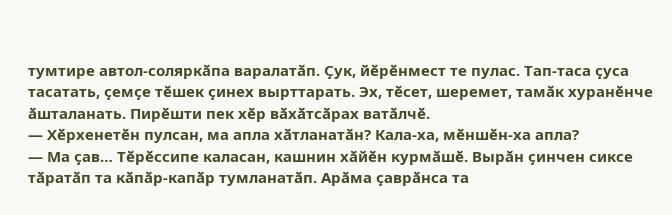тумтире автол-соляркӑпа варалатӑп. Ҫук, йӗрӗнмест те пулас. Тап-таса ҫуса тасатать, ҫемҫе тӗшек ҫинех вырттарать. Эх, тӗсет, шеремет, тамӑк хуранӗнче ӑшталанать. Пирӗшти пек хӗр вӑхӑтсӑрах ватӑлчӗ.
— Хӗрхенетӗн пулсан, ма апла хӑтланатӑн? Кала-ха, мӗншӗн-ха апла?
— Ма ҫав… Тӗрӗссипе каласан, кашнин хӑйӗн курмӑшӗ. Вырӑн ҫинчен сиксе тӑратӑп та кӑпӑр-капӑр тумланатӑп. Арӑма ҫаврӑнса та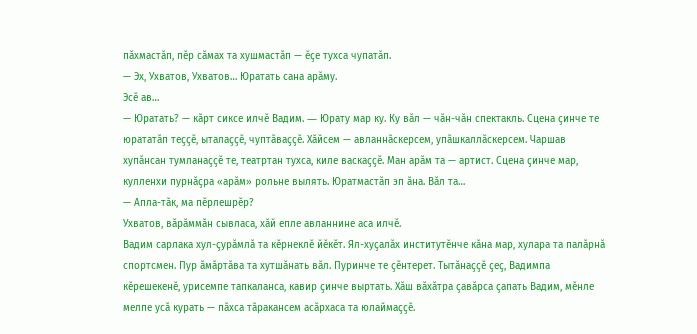пӑхмастӑп, пӗр сӑмах та хушмастӑп — ӗҫе тухса чупатӑп.
— Эх, Ухватов, Ухватов… Юратать сана арӑму.
Эсӗ ав…
— Юратать? — кӑрт сиксе илчӗ Вадим. ― Юрату мар ку. Ку вӑл — чӑн-чӑн спектакль. Сцена ҫинче те юрататӑп теҫҫӗ, ыталаҫҫӗ, чуптӑваҫҫӗ. Хӑйсем — авланнӑскерсем, упӑшкаллӑскерсем. Чаршав хупӑнсан тумланаҫҫӗ те, театртан тухса, киле васкаҫҫӗ. Ман арӑм та — артист. Сцена ҫинче мар, кулленхи пурнӑҫра «арӑм» рольне вылять. Юратмастӑп эп ӑна. Вӑл та…
— Апла-тӑк, ма пӗрлешрӗр?
Ухватов, вӑрӑммӑн сывласа, хӑй епле авланнине аса илчӗ.
Вадим сарлака хул-ҫурӑмлӑ та кӗрнеклӗ йӗкӗт. Ял-хуҫалӑх институтӗнче кӑна мар, хулара та палӑрнӑ спортсмен. Пур ӑмӑртӑва та хутшӑнать вӑл. Пуринче те ҫӗнтерет. Тытӑнаҫҫӗ ҫеҫ, Вадимпа кӗрешекенӗ, урисемпе тапкаланса, кавир ҫинче выртать. Хӑш вӑхӑтра ҫавӑрса ҫапать Вадим, мӗнле мелпе усӑ курать — пӑхса тӑракансем асӑрхаса та юлаймаҫҫӗ.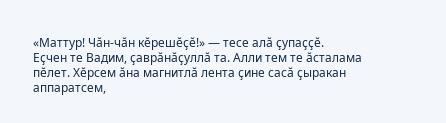«Маттур! Чӑн-чӑн кӗрешӗҫӗ!» — тесе алӑ ҫупаҫҫӗ.
Еҫчен те Вадим, ҫаврӑнӑҫуллӑ та. Алли тем те ӑсталама пӗлет. Хӗрсем ӑна магнитлӑ лента ҫине сасӑ ҫыракан аппаратсем,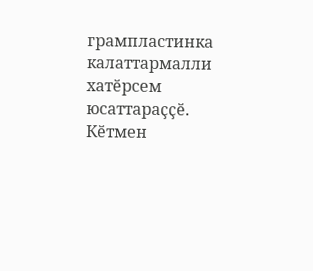грампластинка калаттармалли хатӗрсем юсаттараҫҫӗ. Кӗтмен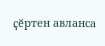ҫӗртен авланса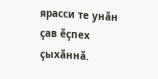ярасси те унӑн ҫав ӗҫпех ҫыхӑннӑ.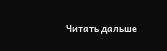Читать дальше